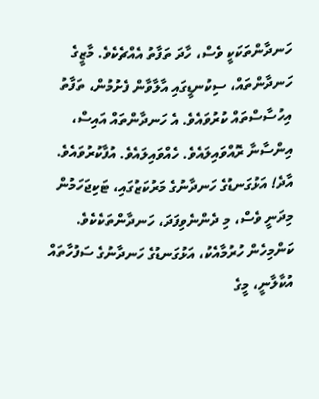ހަނދާންތަކަކީ ވެސް، ހާދަ ތަފާތު އެއްޗެކެވެ. މާޒީގެ ހަނދާންތައް، ސިކުނޑީގައި އާލާވާން ފެށުމުން، ތަފާތު އިހުސާސްތައް ކުރުވައެވެ. އެ ހަނދާންތައް އައިސް، އިންސާނާ ރޮއްވައިލައެވެ. ހެއްވައިލައެވެ. އުފާކުރުވައެވެ. އާދެ! އަޅުގަނޑުގެ ހަނދާނުގެ މަރުކަޒުގައި، ޓަކިޖަހަމުން މިދަނީ ވެސް، މި ދެންނެވިފަދަ، ހަނދާންތަކެކެވެ. ކަންމިހެން ހުރުމާއެކު، އަޅުގަނޑުގެ ހަނދާނުގެ ސަފުހާތައް އުކާލާނީ، މީގެ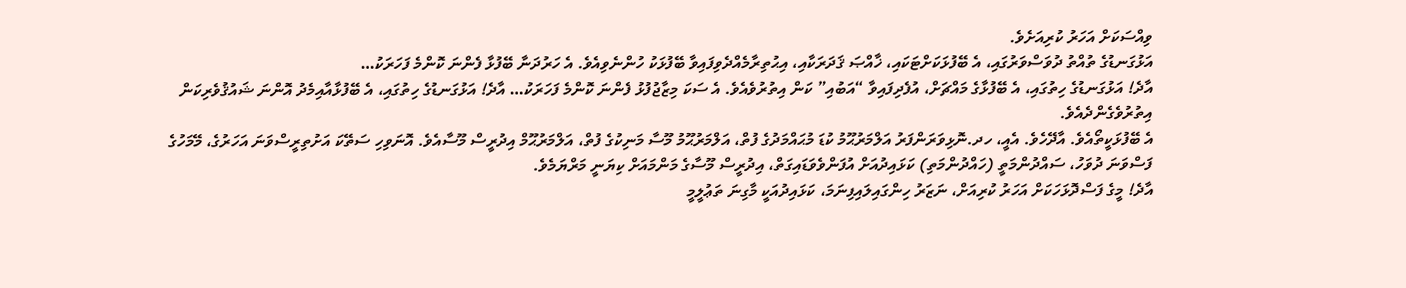ވިއްސަކަށް އަހަރު ކުރިއަށެވެ.
އަޅުގަނޑުގެ ތުއްތު ދުވަސްވަރުގައި، އެ ބޭފުޅަކަށްޓަކައި، ޚާއްޞަ ޤަދަރަކާއި، އިޙުތިރާމެއްދެވިފައިވާ ބޭފުޅަކު ހުންނެވިއެވެ. އެ ހަރުދަނާ ބޭފުޅާ ފެންނަ ކޮންމެ ފަހަރަކު…
އާދެ! އަޅުގަނޑުގެ ހިތުގައި، އެ ބޭފުޅާގެ މައްޗަށް، އުފެދިފައިވާ “އަބުއި” ކަން އިތުރުވެއެވެ. އެ ސަކަ މިޒާޖުފުޅު ފެންނަ ކޮންމެ ފަހަރަކު… އާދެ! އަޅުގަނޑުގެ ހިތުގައި، އެ ބޭފުޅާއާއިމެދު އޮންނަ ޝައުޤުވެރިކަން އިތުރުވެގެންދެއެވެ.
އެ ބޭފުޅަކީތޯއެވެ. އާދޭހެވެ. އެއީ، ހދ.ނޮޅިވަރަންފަރު އަލްމަރުޙޫމު ކުޑަ މުޙައްމަދުގެ ފުތް، އަލްމަރުޙޫމު މޫސާ މަނިކުގެ ފުތް، އަލްމަރުޙޫމް އިދުރީސް މޫސާއެވެ. އޮނަވިހި ސަތޭކަ އަށުތިރީސްވަނަ އަހަރުގެ، މޭމަހުގެ ފަސްވަނަ ދުވަހު، ސައްދުންމަތީ (ހައްދުންމަތި) ކަޅައިދުއަށް އުފަންވެވަޑައިގަތް، އިދުރީސް މޫސާގެ މަންމައަށް ކިޔަނީ މަރްޔަމެވެ.
އާދެ! މީގެ ފަސްދޮޅަހަކަށް އަހަރު ކުރިއަށް، ނަޒަރު ހިންގައިލައިފިނަމަ، ކަޅައިދުއަކީ މާގިނަ ތަޢުލީމީ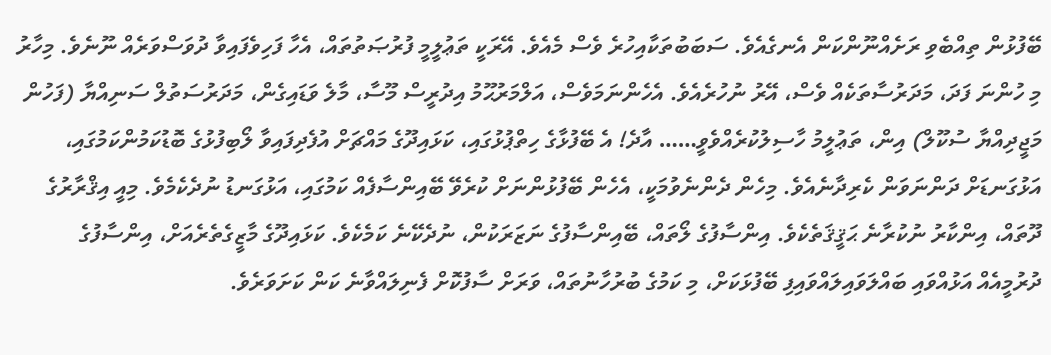ބޭފުޅުން ތިއްބެވި ރަށެއްނޫންކަން އެނގެއެވެ. ސަބަބުތަކާއިހުރެ ވެސް މެއެވެ. އޭރަކީ ތަޢުލީމީ ފުރުޞަތުތައް، އެހާ ފަހިވެފައިވާ ދުވަސްވަރެއް ނޫނެވެ. މިހާރު މި ހުންނަ ފަދަ، މަދަރުސާތަކެއް ވެސް، އޭރު ނުހުރެއެވެ. އެހެންނަމަވެސް، އަލްމަރުޙޫމު އިދުރީސް މޫސާ، މާލެ ވަޑައިގެން، މަދަރުސަތުލް ސަނިއްޔާ (ފަހުން މަޖީދިއްޔާ ސުކޫލް) އިން، ތަޢުލީމު ހާސިލުކުރެއްވެވީ…… އާދެ! އެ ބޭފުޅާގެ ހިތްޕުޅުގައި، ކަޅައިދޫގެ މައްޗަށް އުފެދިފައިވާ ލޯބިފުޅުގެ ބޮޑުކަމުންކަމުގައި، އަޅުގަނޑަށް ދަންނަވަން ކެރިދާނެއެވެ. މިހެން ދެންނެވުމަކީ، އެހެން ބޭފުޅުންނަށް ކުރެވޭ ބޭއިންސާފެއް ކަމުގައި، އަޅުގަނޑު ނުދެކެމެވެ. މިއީ އިޤްރާރުގެ ދޫތައް، އިންކާރު ނުކުރާނެ ޙަޤީޤަތެކެވެ. އިންސާފުގެ ލޯތައް، ބޭއިންސާފުގެ ނަޒަރަކުން، ނުދެކޭނެ ކަމެކެވެ. ކަޅައިދޫގެ މާޒީގެތެރެއަށް، އިންސާފުގެ ދުރުމީއެއް އަޅުއްވައި ބައްލަވައިލައްވައިފި ބޭފުޅަކަށް، މި ކަމުގެ ބުރުހާނުތައް، ވަރަށް ސާފުކޮށް ފެނިލައްވާނެ ކަން ކަށަވަރެވެ.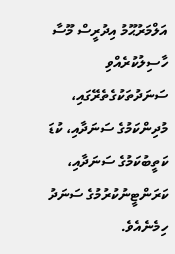އަލްމަރުޙޫމު އިދުރީސް މޫސާ ހާސިލުކުރެއްވި ސަނަދުތަކުގެތެރޭގައި، މުދިންކަމުގެ ސަނަދާއި، ކުޑަ ކަތީބުކަމުގެ ސަނަދާއި، ކަރަންޓީނުކުރުމުގެ ސަނަދު ހިމެނެއެވެ.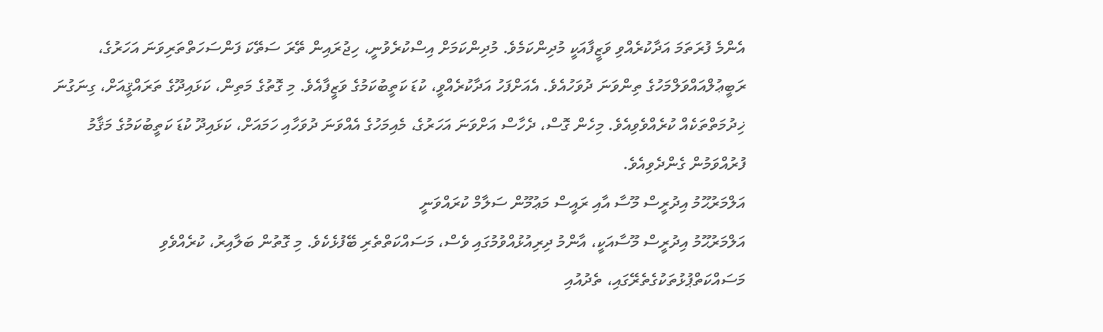އެންމެ ފުރަތަމަ އަދާކުރެއްވި ވަޒީފާއަކީ މުދިންކަމެވެ. މުދިންކަމަށް އިސްކުރެވުނީ، ހިޖުރައިން ތޭރަ ސަތޭކަ ފަންސަހަތްތަރިވަނަ އަހަރުގެ، ރަބީޢުލްއައްވަލްމަހުގެ ތިންވަނަ ދުވަހުއެވެ. އެއަށްފަހު އަދާކުރެއްވީ، ކުޑަ ކަތީބުކަމުގެ ވަޒީފާއެވެ. މި ގޮތުގެ މަތިން، ކަޅައިދޫގެ ތަރައްޤީއަށް، ގިނަގުނަ ޚިދުމަތްތަކެއް ކުރެއްވެވިއެވެ. މިހެން ގޮސް، ދެހާސް އަށްވަނަ އަހަރުގެ، މެއިމަހުގެ އެއްވަނަ ދުވަހާއި ހަމައަށް، ކަޅައިދޫ ކުޑަ ކަތީބުކަމުގެ މަޤާމު ފުރުއްވަމުން ގެންދެވިއެވެ.
އަލްމަރުޙޫމު އިދުރީސް މޫސާ އާއި ރައީސް މަޢުމޫން ސަލާމް ކުރައްވަނީ
އަލްމަރުޙޫމު އިދުރީސް މޫސާއަކީ، އާންމު ދިރިއުޅުއްވުމުގައި ވެސް، މަސައްކަތްތެރި ބޭފުޅެކެވެ. މި ގޮތުން ބަލާއިރު، ކުރެއްވެވި މަސައްކަތްޕުޅުތަކުގެތެރޭގައި، ތެދުއުއި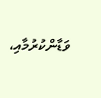ވަޑާންކުރުމާއި،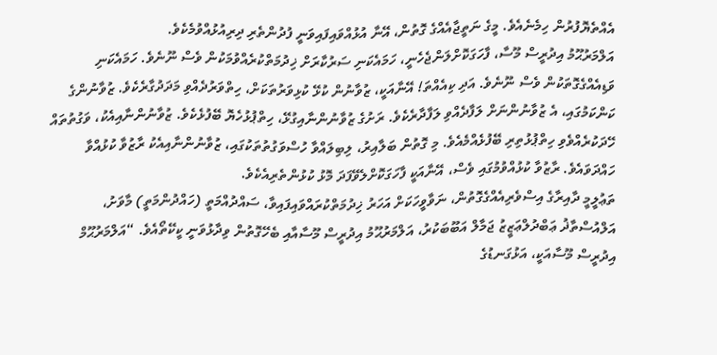އެއްތެޔޮފުރުން ހިމެނެއެވެ. މީގެ ނަތީޖާއެއްގެ ގޮތުން، އޭނާ އުޅުއްވައިފައިވަނީ ފުދުންތެރި ދިރިއުޅުއްވުމެކެވެ.
އަލްމަރުޙޫމު އިދުރީސް މޫސާ، ފާހަގަކޮށްލަންޖެހެނީ، ހަމައެކަނި ސަރުކާރަށް ޚިދުމަތްކުރެއްވުމަކުން ވެސް ނޫނެވެ. ހަމައެކަނި ވަޑިއެއްގެގޮތަކުން ވެސް ނޫނެވެ. އަދި ކިއެއްތަ! އޭނާއަކީ، ޒުވާނުން ކުޅޭ ކުޅިވަރުތަކަށް، ހިތްވަރުދެއްވި މަދަދުގާރެކެވެ. ޒުވާނުންގެ ކަންކަމުގައި، އެ ޒުވާނުންނަށް ލަފާދެއްވި ލަފާދާރެކެވެ. ރަށުގެ ޒުވާނުންނާއިގުޅޭ، ހިތްޕުޅުހެޔޮ ބޭފުޅެކެވެ. ޒުވާނުންނާއިއެކު، ވަގުތުތައް ހޭދަކުރެއްވެވި ހިތްޕުޅުތިރި ބޭފުޅެއްމެއެވެ. މި ގޮތުން ބަލާއިރު، ލިބިލައްވާ ހުސްވަގުތުތަކުގައި، ޒުވާނުންނާއިއެކު ރާޒުވާ ކުޅުއްވާ ހައްދަވައެވެ. ރާޒުވާ ކުޅުއްވުމުގައި ވެސް، އޭނާއަކީ ފާހަގަކޮށްލެވޭފަދަ މޮޅު ކުޅުންތެރިއެކެވެ.
ތަޢުލީމީ ދާއިރާގެ އިސްވެރިއެއްގެގޮތުން، ނަވާވީހަކަށް އަހަރު ޚިދުމަތްކުރައްވައިފައިވާ، ސައްދުއްމަތީ (ހައްދުންމަތީ) މާވަށު، އަލްއުސްތާޛު ޢަބްދުލްޢަޒީޒު ޖަމާލް އަބޫބަކުރު، އަލްމަރުޙޫމު އިދުރީސް މޫސާއާއި ބެހޭގޮތުން ވިދާޅުވަނީ ކީކޭތޯއެވެ. “އަލްމަރުޙޫމް އިދުރީސް މޫސާއަކީ، އަޅުގަނޑުގެ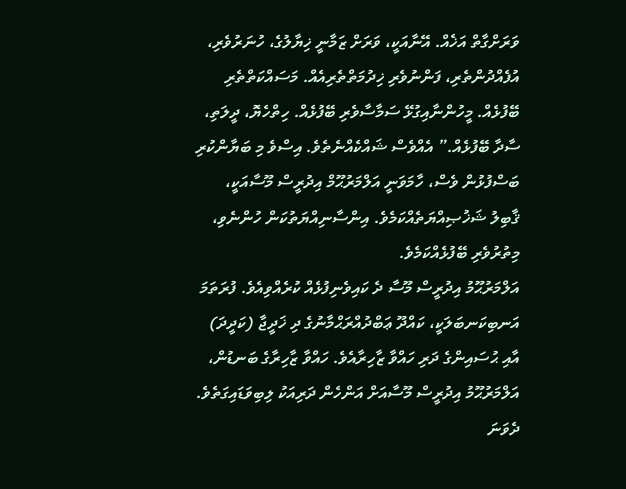ވަރަށްގާތް އަޚެއް. އޭނާއަކީ، ވަރަށް ޒަމާނީ ޚިޔާލުގެ، ހުނަރުވެރި، އުފެއްދުންތެރި، ފަންނުވެރި ޚިދުމަތްތެރިއެއް. މަސައްކަތްތެރި ބޭފުޅެއް. މީހުންނާއިގުޅޭ ސަމާސާވެރި ބޭފުޅެއް. ހިތްހެޔޮ، ދީލަތި، ސާދާ ބޭފުޅެއް.” އެއްވެސް ޝައްކެއްނެތެވެ. އިސްވެ މި ބަޔާންކުރި ބަސްފުޅުން ވެސް، ހާމަވަނީ އަލްމަރުޙޫމް އިދުރީސް މޫސާއަކީ، ޤާބިލު ޝަޚުޞިއްޔަތެއްކަމެވެ. އިންސާނިއްޔަތުކަން ހުންނެވި، މިތުރުވެރި ބޭފުޅެއްކަމެވެ.
އަލްމަރުޙޫމު އިދުރީސް މޫސާ ދެ ކައިވެނިފުޅެއް ކުރެއްވިއެވެ. ފުރަތަމަ އަނބިކަނބަލަކީ، ކައްދޫ ޢަބްދުއްރަޙްމާނުގެ ދި ޚަދީޖާ (ކަދީދަ) އާއި ޙުސައިންގެ ދަރި ހައްވާ ޒާހިރާއެވެ. ހައްވާ ޒާހިރާގެ ބަނޑުން، އަލްމަރުޙޫމު އިދުރީސް މޫސާއަށް އަންހެން ދަރިއަކު ލިބިވަޑައިގަތެވެ. ދެވަނަ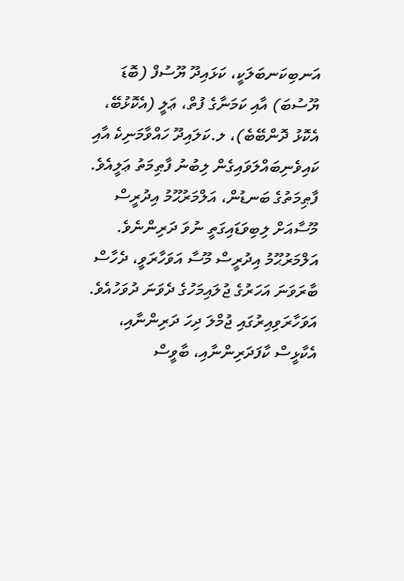އަނބިކަނބަލަކީ، ކަޅައިދޫ ޔޫސުފް (ބޮޑަ ޔޫސުބަ) އާއި ކަމަނާގެ ފުތް، ޢަލީ (އެކޮޅުބޭ، އެކޮޅު ދޮންބޭބެ)، ލ.ކަލައިދޫ ހައްވާމަނިކެ އާއި ކައިވެނިބައްލަވައިގެން ލިބުނު ފާޠިމަތު ޢަލީއެވެ. ފާޠިމަތުގެ ބަނޑުން، އަލްމަރުޙޫމު އިދުރީސް މޫސާއަށް ލިބިވަޑައިގަތީ ނުވަ ދަރިންނެވެ.
އަލްމަރުޙޫމު އިދުރީސް މޫސާ އަވަހާރަވީ، ދެހާސް ބާރަވަނަ އަހަރުގެ ޖުލައިމަހުގެ ދެވަނަ ދުވަހުއެވެ. އަވަހާރަވިއިރުގައި ޖުމްލަ ދިހަ ދަރިންނާއި، އެކާޅީސް ކާފަދަރިންނާއި، ބާވީސް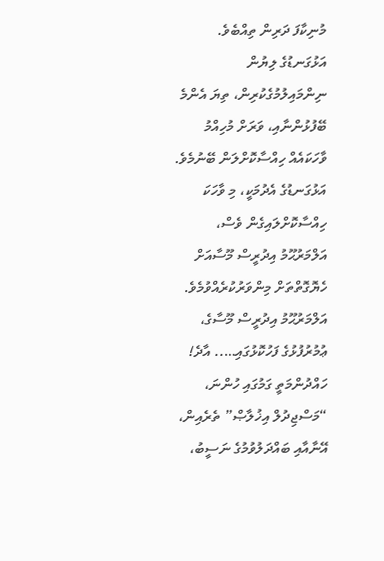މުނިކާފަ ދަރިން ތިއްބެވެ.
އަޅުގަނޑުގެ ލިޔުން ނިންމައިލުމުގެކުރިން، ތިޔަ އެންމެ ބޭފުޅުންނާއި، ވަރަށް މުހިއްމު ވާހަކައެއް ހިއްސާކޮށްލަން ބޭނުމެވެ. އަޅުގަނޑުގެ އެދުމަކީ، މި ވާހަކަ ހިއްސާކޮށްލައިގެން ވެސް، އަލްމަރުޙޫމު އިދުރީސް މޫސާއަށް ހެޔޮގޮތްތަށް މިންވަރުކުރެއްވުމެވެ.
އަލްމަރުޙޫމު އިދުރީސް މޫސާގެ، ޢުމުރުފުޅުގެ ފަހުކޮޅުގައި….. އާދެ! ހައްދުންމަތީ ގަމުގައި ހުންނަ، “މަސްޖިދުލް އިޚުލާޞް” ތެރެއިން، އޭނާއާއި ބައްދަލުވުމުގެ ނަސީބު،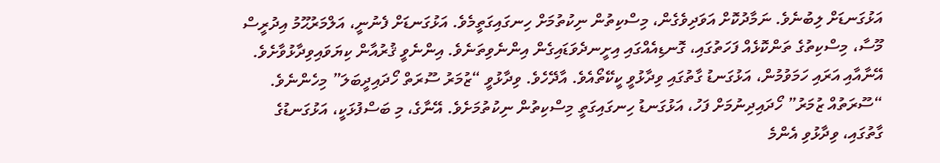އަޅުގަނޑަށް ލިބުނެވެ. ނަމާދުކޮށް އަވަދިވެގެން، މިސްކިތުން ނިކުތުމަށް ހިނގައިގަތީމެވެ. އަޅުގަނޑަށް ފެނުނީ، އަލްމަރުޙޫމު އިދުރީސް މޫސާ، މިސްކިތުގެ ތަންކޮޅެއް ފަހަތުގައި، ގޮނޑިއެއްގައި އިށީނދެވަޑައިގެން އިންނެވިތަނެވެ. އިންނެވީ ޤުރުއާން ކިޔަވައިވިދާޅުވާށެވެ. އޭނާއާއި އަރައި ހަމަވުމުން، އަޅުގަނޑު ގާތުގައި ވިދާޅުވީ ކީކޭތޯއެވެ. އާދޭހެވެ. ވިދާޅުވީ “ޒުމަރު ސޫރަތް ހޯދައިދީބަލަ” މިހެންނެވެ. “ސޫރަތުއް ޒުމަރު” ހޯދައިދިނުމަށް ފަހު، އަޅުގަނޑު ހިނގައިގަތީ މިސްކިތުން ނިކުތުމަށެވެ. އޭނާގެ، މި ބަސްފުޅަކީ، އަޅުގަނޑުގެ ގާތުގައި، ވިދާޅުވި އެންމެ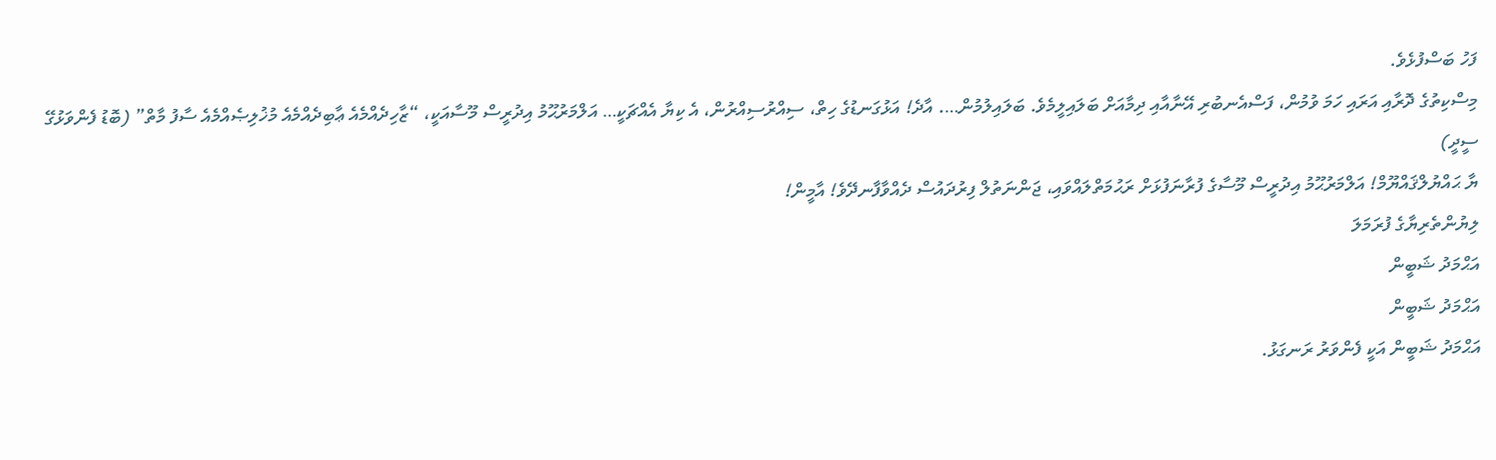ފަހު ބަސްފުޅެވެ.
މިސްކިތުގެ ދޮރާއި އަރައި ހަމަ ވުމުން، ފަސްއެނބުރި އޭނާއާއި ދިމާއަށް ބަލައިލީމެވެ. ބަލައިލުމުން…. އާދެ! އަޅުގަނޑުގެ ހިތް، ސިއްރުސިއްރުން، އެ ކިޔާ އެއްޗަކީ… އަލްމަރުޙޫމު އިދުރީސް މޫސާއަކީ، “ޒާހިދެއްމެއެ ޢާބިދެއްމެއެ މުޚުލިޞެއްމެއެ ސާފު މާތް” (ބޮޑު ފެންވަޅުގޭ ސީދީ)
ޔާ ޙައްޔުލްޤައްޔޫމް! އަލްމަރުޙޫމު އިދުރީސް މޫސާގެ ފުރާނަފުޅަށް ރަޙުމަތްލައްވައި، ޖަންނަތުލް ފިރުދައުސް ދެއްވާފާނދޭވެ! އާމީން!
ލިޔުންތެރިޔާގެ ފުރަމަލަ
އަޙްމަދު ޝަބީން
އަޙްމަދު ޝަބީން
އަޙްމަދު ޝަބީން އަކީ ފެންވަރު ރަނގަޅު.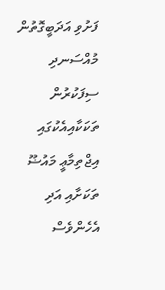ފަށުވި އަދަބީގޮތުން މުއްސަނދި ސިފަކުރުން ތަކަކާއިއެކުގައި އިޖްތިމާޢީ މައުޟޫ ތަކަށާއި އަދި އެހެންވެސް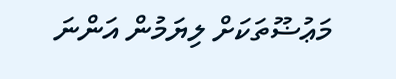މަޢުޟޫތަކަށް ލިޔަމުން އަންނަ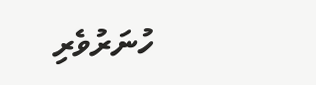ހުނަރުވެރި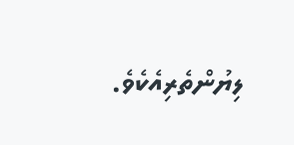ލިޔުންތެރިއެކެވެ.